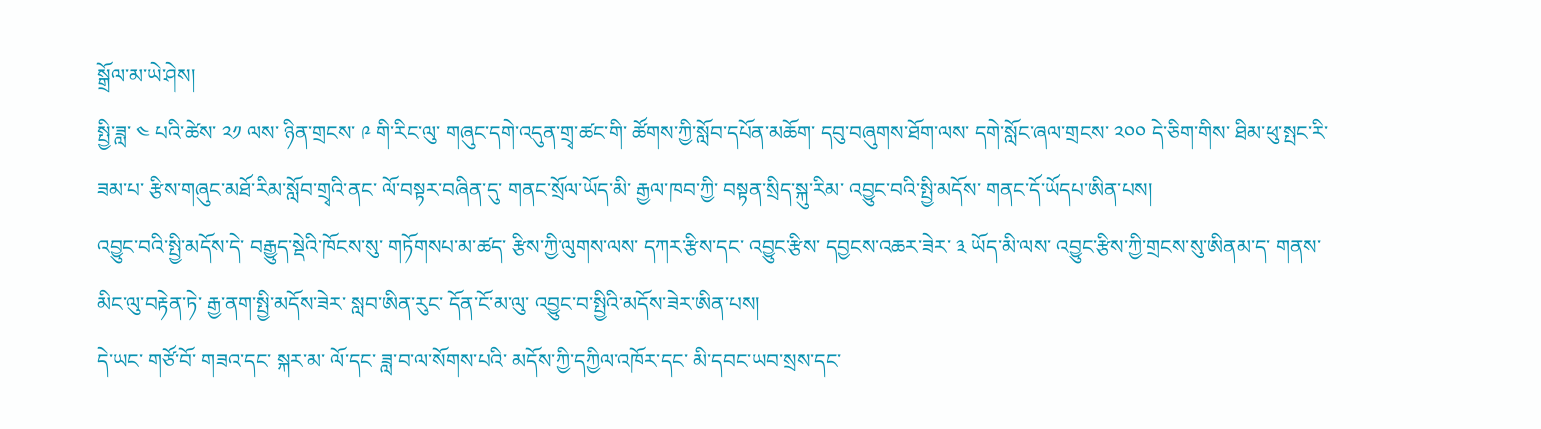སྒྲོལ་མ་ཡེ་ཤེས།
སྤྱི་ཟླ་ ༤ པའི་ཚེས་ ༢༡ ལས་ ཉིན་གྲངས་ ༩ གི་རིང་ལུ་ གཞུང་དགེ་འདུན་གྲྭ་ཚང་གི་ ཚོགས་ཀྱི་སློབ་དཔོན་མཆོག་ དབུ་བཞུགས་ཐོག་ལས་ དགེ་སློང་ཞལ་གྲངས་ ༢༠༠ དེ་ཅིག་གིས་ ཐིམ་ཕུ་སྤང་རི་ཟམ་པ་ རྩིས་གཞུང་མཐོ་རིམ་སློབ་གྲྭའི་ནང་ ལོ་བསྟར་བཞིན་དུ་ གནང་སྲོལ་ཡོད་མི་ རྒྱལ་ཁབ་ཀྱི་ བསྟན་སྲིད་སྐུ་རིམ་ འབྱུང་བའི་སྤྱི་མདོས་ གནང་དོ་ཡོདཔ་ཨིན་པས།
འབྱུང་བའི་སྤྱི་མདོས་དེ་ བརྒྱུད་སྡེའི་ཁོངས་སུ་ གཏོགསཔ་མ་ཚད་ རྩིས་ཀྱི་ལུགས་ལས་ དཀར་རྩིས་དང་ འབྱུང་རྩིས་ དབྱངས་འཆར་ཟེར་ ༣ ཡོད་མི་ལས་ འབྱུང་རྩིས་ཀྱི་གྲངས་སུ་ཨིནམ་ད་ གནས་མིང་ལུ་བརྟེན་ཏེ་ རྒྱ་ནག་སྤྱི་མདོས་ཟེར་ སླབ་ཨིན་རུང་ དོན་ངོ་མ་ལུ་ འབྱུང་བ་སྤྱིའི་མདོས་ཟེར་ཨིན་པས།
དེ་ཡང་ གཙོ་བོ་ གཟའ་དང་ སྐར་མ་ ལོ་དང་ ཟླ་བ་ལ་སོགས་པའི་ མདོས་ཀྱི་དཀྱིལ་འཁོར་དང་ མི་དབང་ཡབ་སྲས་དང་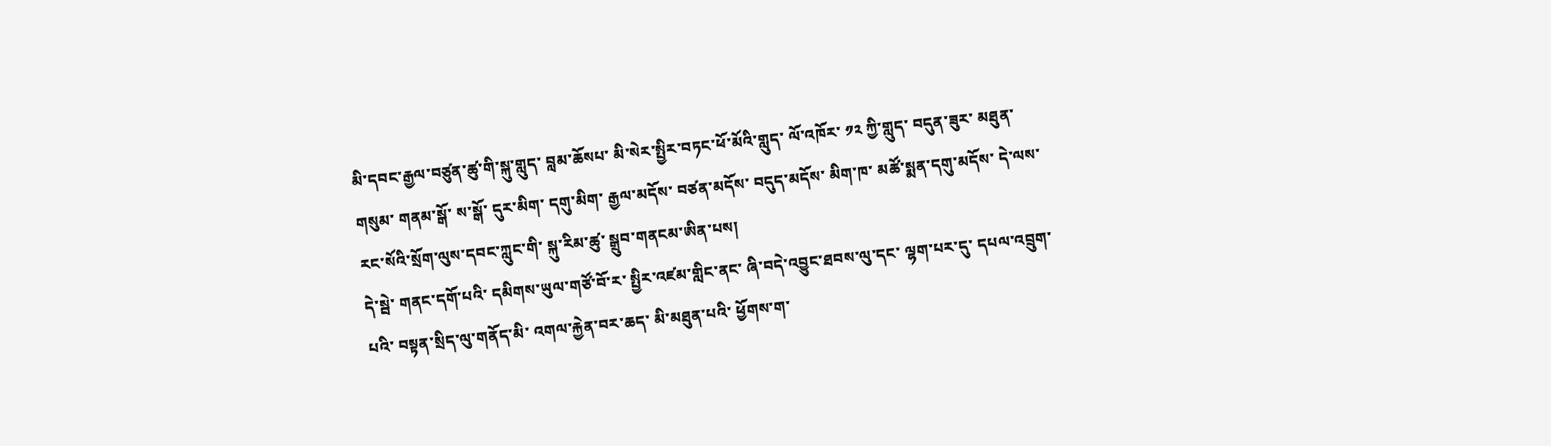མི་དབང་རྒྱལ་བཙུན་ཚུ་གི་སྐུ་གླུད་ བླམ་ཆོསཔ་ མི་སེར་སྤྱིར་བཏང་ཕོ་མོའི་གླུད་ ལོ་འཁོར་ ༡༢ ཀྱི་གླུད་ བདུན་ཟུར་ མཐུན་གསུམ་ གནམ་སྒོ་ ས་སྒོ་ དུར་མིག་ དགུ་མིག་ རྒྱལ་མདོས་ བཙན་མདོས་ བདུད་མདོས་ མིག་ཁ་ མཚོ་སྨན་དགུ་མདོས་ དེ་ལས་ རང་སོའི་སྲོག་ལུས་དབང་ཀླུང་གི་ སྐུ་རིམ་ཚུ་ སྒྲུབ་གནངམ་ཨིན་པས།
དེ་སྦེ་ གནང་དགོ་པའི་ དམིགས་ཡུལ་གཙོ་བོ་ར་ སྤྱིར་འཛམ་གླིང་ནང་ ཞི་བདེ་འབྱུང་ཐབས་ལུ་དང་ ལྷག་པར་དུ་ དཔལ་འབྲུག་པའི་ བསྟན་སྲིད་ལུ་གནོད་མི་ འགལ་རྐྱེན་བར་ཆད་ མི་མཐུན་པའི་ ཕྱོགས་ག་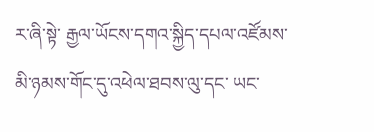ར་ཞི་སྟེ་ རྒྱལ་ཡོངས་དགའ་སྐྱིད་དཔལ་འཛོམས་ མི་ཉམས་གོང་དུ་འཕེལ་ཐབས་ལུ་དང་ ཡང་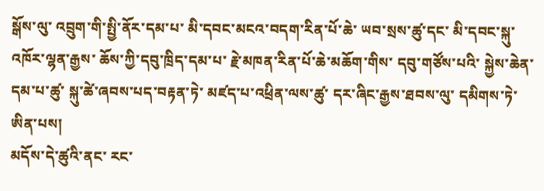སྒོས་ལུ་ འབྲུག་གི་སྤྱི་ནོར་དམ་པ་ མི་དབང་མངའ་བདག་རིན་པོ་ཆེ་ ཡབ་སྲས་ཚུ་དང་ མི་དབང་སྐུ་འཁོར་ལྷན་རྒྱས་ ཆོས་ཀྱི་དབུ་ཁྲིད་དམ་པ་ རྗེ་མཁན་རིན་པོ་ཆེ་མཆོག་གིས་ དབུ་གཙོས་པའི་ སྐྱེས་ཆེན་དམ་པ་ཚུ་ སྐུ་ཚེ་ཞབས་པད་བརྟན་ཏེ་ མཛད་པ་འཕྲིན་ལས་ཚུ་ དར་ཞིང་རྒྱས་ཐབས་ལུ་ དམིགས་ཏེ་ཨིན་པས།
མདོས་དེ་ཚུའི་ནང་ རང་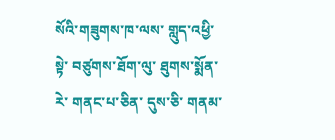སོའི་གཟུགས་ཁ་ལས་ གླུད་འཕྱི་སྟེ་ བཙུགས་ཐོག་ལུ་ ཐུགས་སྨོན་རེ་ གནང་པ་ཅིན་ དུས་ཅི་ གནམ་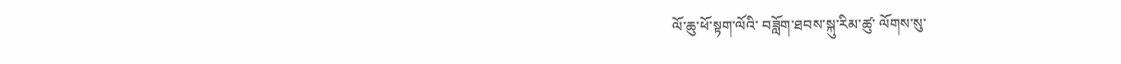ལོ་ཆུ་ཕོ་སྟག་ལོའི་ བཟློག་ཐབས་སྐུ་རིམ་ཚུ་ ལོགས་སུ་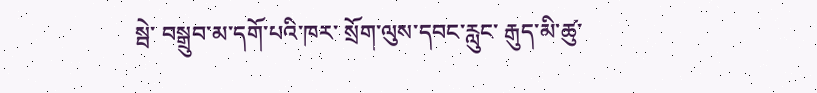སྦེ་ བསྒྲུབ་མ་དགོ་པའི་ཁར་ སྲོག་ལུས་དབང་རླུང་ རྒུད་མི་ཚུ་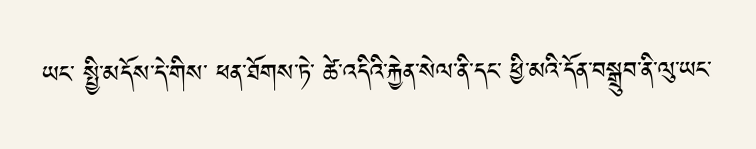ཡང་ སྤྱི་མདོས་དེ་གིས་ ཕན་ཐོགས་ཏེ་ ཚེ་འདིའི་རྐྱེན་སེལ་ནི་དང་ ཕྱི་མའི་དོན་བསྒྲུབ་ནི་ལུ་ཡང་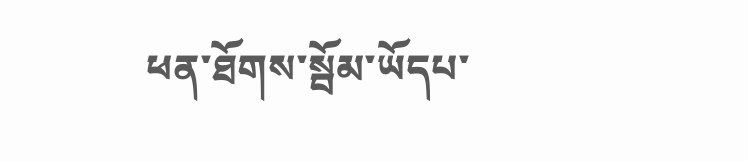ཕན་ཐོགས་སྦོམ་ཡོདཔ་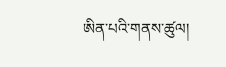ཨིན་པའི་གནས་ཚུལ།